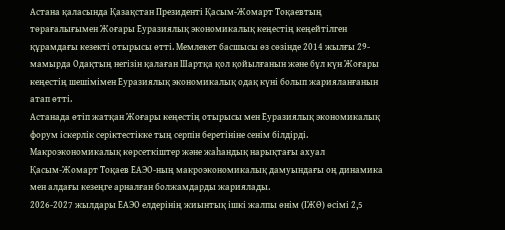Астана қаласында Қазақстан Президенті Қасым-Жомарт Тоқаевтың төрағалығымен Жоғары Еуразиялық экономикалық кеңестің кеңейтілген құрамдағы кезекті отырысы өтті. Мемлекет басшысы өз сөзінде 2014 жылғы 29-мамырда Одақтың негізін қалаған Шартқа қол қойылғанын және бұл күн Жоғары кеңестің шешімімен Еуразиялық экономикалық одақ күні болып жарияланғанын атап өтті.
Астанада өтіп жатқан Жоғары кеңестің отырысы мен Еуразиялық экономикалық форум іскерлік серіктестікке тың серпін беретініне сенім білдірді.
Макроэкономикалық көрсеткіштер және жаһандық нарықтағы ахуал
Қасым-Жомарт Тоқаев ЕАЭО-ның макроэкономикалық дамуындағы оң динамика мен алдағы кезеңге арналған болжамдарды жариялады.
2026-2027 жылдары ЕАЭО елдерінің жиынтық ішкі жалпы өнім (ІЖӨ) өсімі 2,5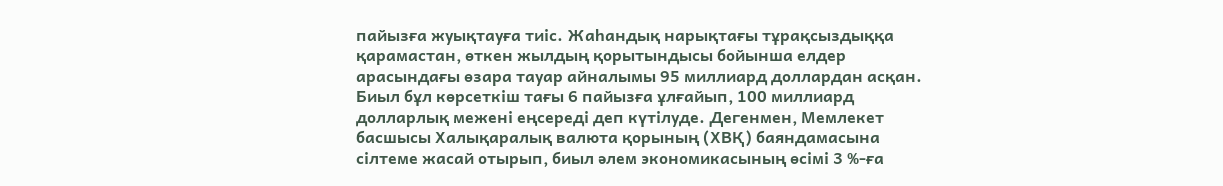пайызға жуықтауға тиіс. Жаһандық нарықтағы тұрақсыздыққа қарамастан, өткен жылдың қорытындысы бойынша елдер арасындағы өзара тауар айналымы 95 миллиард доллардан асқан. Биыл бұл көрсеткіш тағы 6 пайызға ұлғайып, 100 миллиард долларлық межені еңсереді деп күтілуде. Дегенмен, Мемлекет басшысы Халықаралық валюта қорының (ХВҚ) баяндамасына сілтеме жасай отырып, биыл әлем экономикасының өсімі 3 %-ға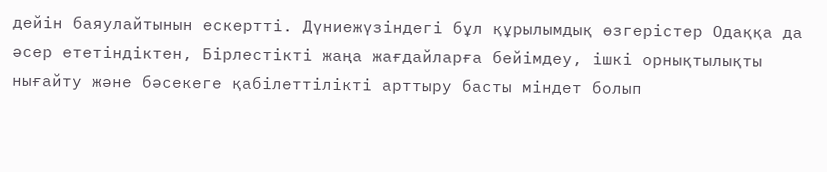дейін баяулайтынын ескертті. Дүниежүзіндегі бұл құрылымдық өзгерістер Одаққа да әсер ететіндіктен, Бірлестікті жаңа жағдайларға бейімдеу, ішкі орнықтылықты нығайту және бәсекеге қабілеттілікті арттыру басты міндет болып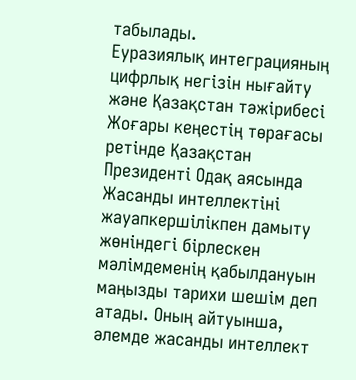табылады.
Еуразиялық интеграцияның цифрлық негізін нығайту және Қазақстан тәжірибесі
Жоғары кеңестің төрағасы ретінде Қазақстан Президенті Одақ аясында Жасанды интеллектіні жауапкершілікпен дамыту жөніндегі бірлескен мәлімдеменің қабылдануын маңызды тарихи шешім деп атады. Оның айтуынша, әлемде жасанды интеллект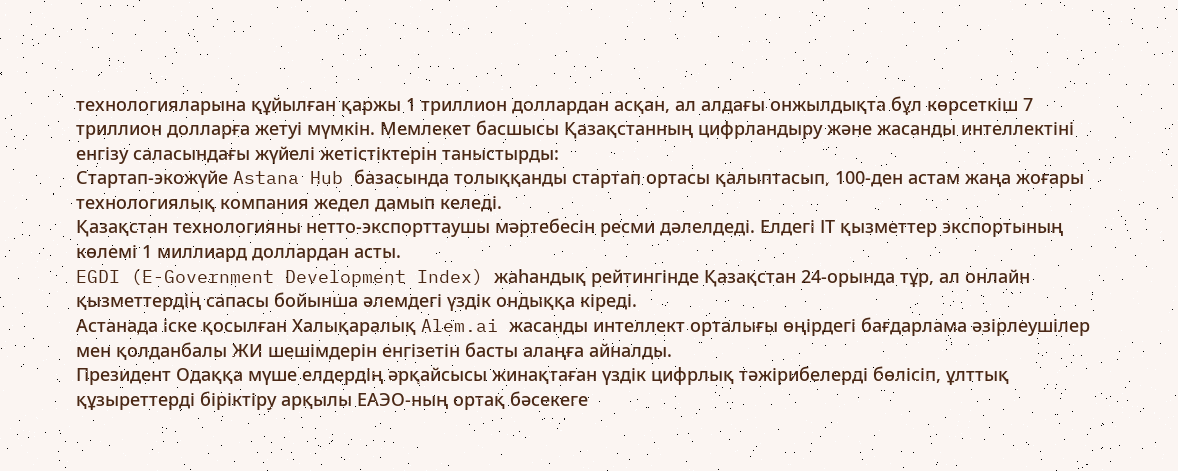технологияларына құйылған қаржы 1 триллион доллардан асқан, ал алдағы онжылдықта бұл көрсеткіш 7 триллион долларға жетуі мүмкін. Мемлекет басшысы Қазақстанның цифрландыру және жасанды интеллектіні енгізу саласындағы жүйелі жетістіктерін таныстырды:
Стартап-экожүйе Astana Hub базасында толыққанды стартап ортасы қалыптасып, 100-ден астам жаңа жоғары технологиялық компания жедел дамып келеді.
Қазақстан технологияны нетто-экспорттаушы мәртебесін ресми дәлелдеді. Елдегі ІТ қызметтер экспортының көлемі 1 миллиард доллардан асты.
EGDI (E-Government Development Index) жаһандық рейтингінде Қазақстан 24-орында тұр, ал онлайн қызметтердің сапасы бойынша әлемдегі үздік ондыққа кіреді.
Астанада іске қосылған Халықаралық Alem.ai жасанды интеллект орталығы өңірдегі бағдарлама әзірлеушілер мен қолданбалы ЖИ шешімдерін енгізетін басты алаңға айналды.
Президент Одаққа мүше елдердің әрқайсысы жинақтаған үздік цифрлық тәжірибелерді бөлісіп, ұлттық құзыреттерді біріктіру арқылы ЕАЭО-ның ортақ бәсекеге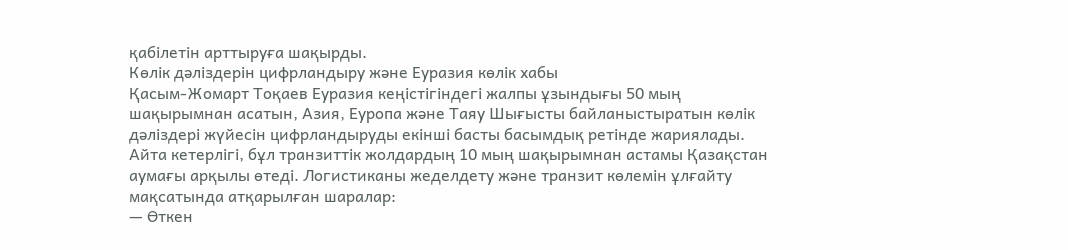қабілетін арттыруға шақырды.
Көлік дәліздерін цифрландыру және Еуразия көлік хабы
Қасым-Жомарт Тоқаев Еуразия кеңістігіндегі жалпы ұзындығы 50 мың шақырымнан асатын, Азия, Еуропа және Таяу Шығысты байланыстыратын көлік дәліздері жүйесін цифрландыруды екінші басты басымдық ретінде жариялады. Айта кетерлігі, бұл транзиттік жолдардың 10 мың шақырымнан астамы Қазақстан аумағы арқылы өтеді. Логистиканы жеделдету және транзит көлемін ұлғайту мақсатында атқарылған шаралар:
— Өткен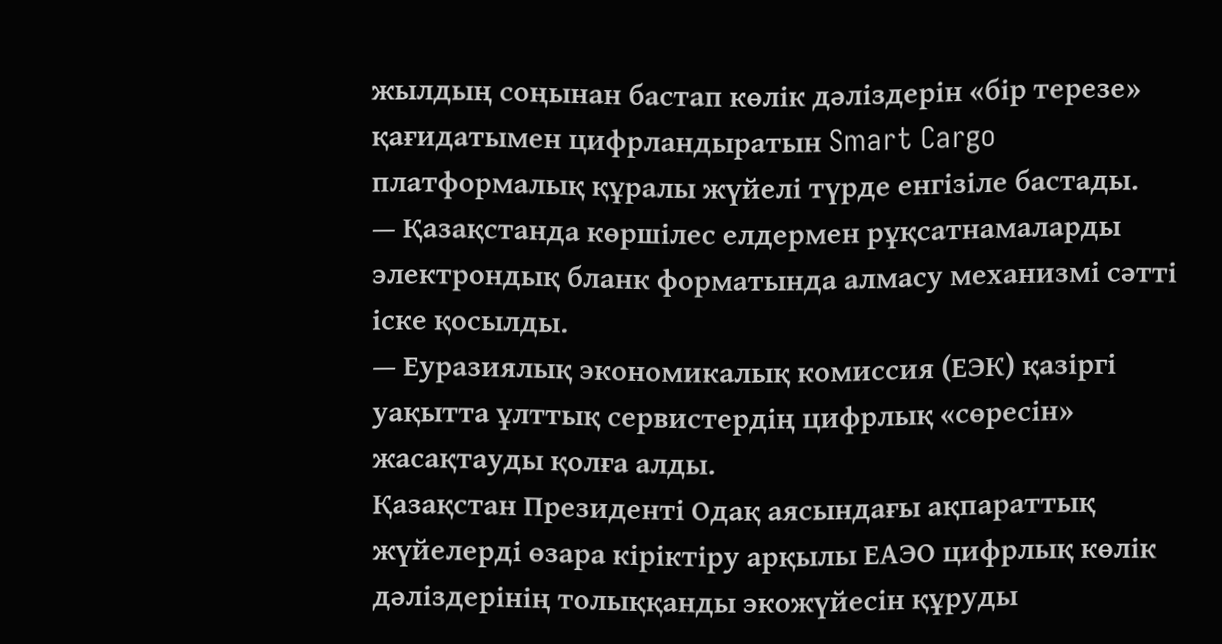жылдың соңынан бастап көлік дәліздерін «бір терезе» қағидатымен цифрландыратын Smart Cargo платформалық құралы жүйелі түрде енгізіле бастады.
— Қазақстанда көршілес елдермен рұқсатнамаларды электрондық бланк форматында алмасу механизмі сәтті іске қосылды.
— Еуразиялық экономикалық комиссия (ЕЭК) қазіргі уақытта ұлттық сервистердің цифрлық «сөресін» жасақтауды қолға алды.
Қазақстан Президенті Одақ аясындағы ақпараттық жүйелерді өзара кіріктіру арқылы ЕАЭО цифрлық көлік дәліздерінің толыққанды экожүйесін құруды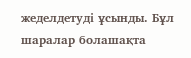жеделдетуді ұсынды. Бұл шаралар болашақта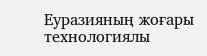Еуразияның жоғары технологиялы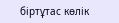біртұтас көлік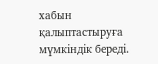хабын қалыптастыруға мүмкіндік береді.